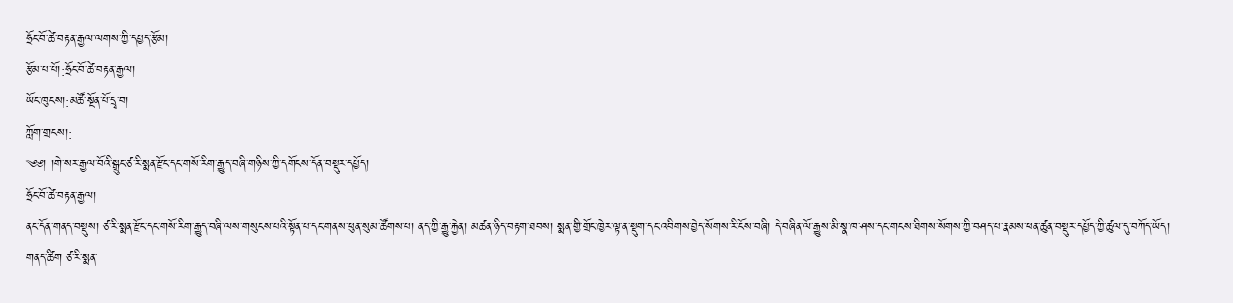ཧྲོང་བོ་ཚེ་བརྟན་རྒྱལ་ལགས་ཀྱི་དཔྱད་རྩོམ།
རྩོམ་པ་པོ།:ཧྲོང་བོ་ཚེ་བརྟན་རྒྱལ།
ཡོང་ཁུངས།:མཚོ་སྔོན་པོ་དྲྭ་བ།
ཀློག་གྲངས།:
༄༅། །གེ་སར་རྒྱལ་བོའི་སྒྲུང་ཙ་རི་སྨན་རྫོང་དང་གསོ་རིག་རྒྱུད་བཞི་གཉིས་ཀྱི་དགོངས་དོན་བསྡུར་དཔྱོད།
ཧྲོང་བོ་ཚེ་བརྟན་རྒྱལ།
ནང་དོན་གནད་བསྡུས། ཙ་རི་སྨན་རྫོང་དང་གསོ་རིག་རྒྱུད་བཞི་ལས་གསུངས་པའི་སྟོན་པ་དང་གནས་ཕུན་སུམ་ཚོགས་པ། ནད་ཀྱི་རྒྱུ་རྐྱེན། མཚན་ཉིད་བརྟག་ཐབས། སྨན་གྱི་གྲོང་ཁྱེར་ལྟ་ན་སྡུག་དང་འབིགས་བྱེད་སོགས་རི་ངོས་བཞི། དེ་བཞིན་ལོ་རྒྱུས་མི་སྣ་ཁ་ཤས་དང་གངས་ཐིགས་སོགས་ཀྱི་བཤད་པ་རྣམས་ཕན་ཚུན་བསྡུར་དཔྱོད་ཀྱི་ཚུལ་དུ་བཀོད་ཡོད།
གནད་ཚིག ཙ་རི་སྨན་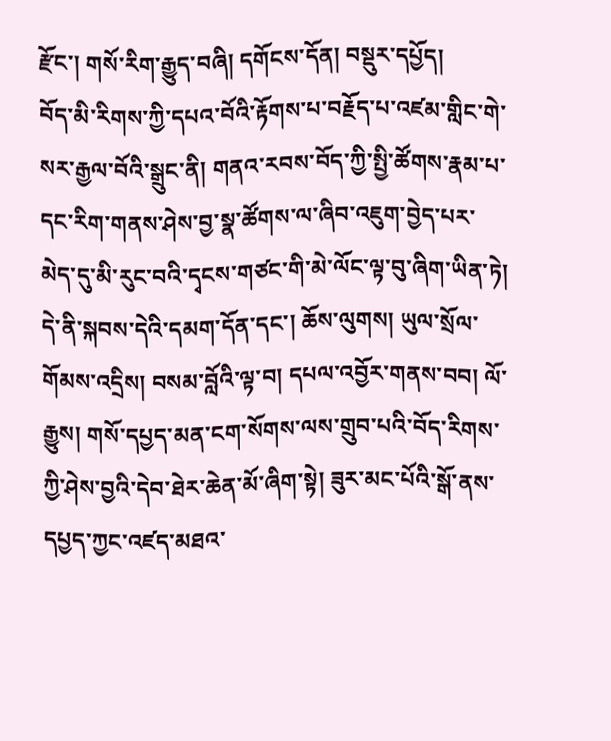རྫོང་། གསོ་རིག་རྒྱུད་བཞི། དགོངས་དོན། བསྡུར་དཔྱོད།
བོད་མི་རིགས་ཀྱི་དཔའ་བོའི་རྟོགས་པ་བརྗོད་པ་འཛམ་གླིང་གེ་སར་རྒྱལ་བོའི་སྒྲུང་ནི། གནའ་རབས་བོད་ཀྱི་སྤྱི་ཚོགས་རྣམ་པ་དང་རིག་གནས་ཤེས་བྱ་སྣ་ཚོགས་ལ་ཞིབ་འཇུག་བྱེད་པར་མེད་དུ་མི་རུང་བའི་དྭངས་གཙང་གི་མེ་ལོང་ལྟ་བུ་ཞིག་ཡིན་ཏེ། དེ་ནི་སྐབས་དེའི་དམག་དོན་དང་། ཆོས་ལུགས། ཡུལ་སྲོལ་གོམས་འདྲིས། བསམ་བློའི་ལྟ་བ། དཔལ་འབྱོར་གནས་བབ། ལོ་རྒྱུས། གསོ་དཔྱད་མན་ངག་སོགས་ལས་གྲུབ་པའི་བོད་རིགས་ཀྱི་ཤེས་བྱའི་དེབ་ཐེར་ཆེན་མོ་ཞིག་སྟེ། ཟུར་མང་པོའི་སྒོ་ནས་དཔྱད་ཀྱང་འཛད་མཐའ་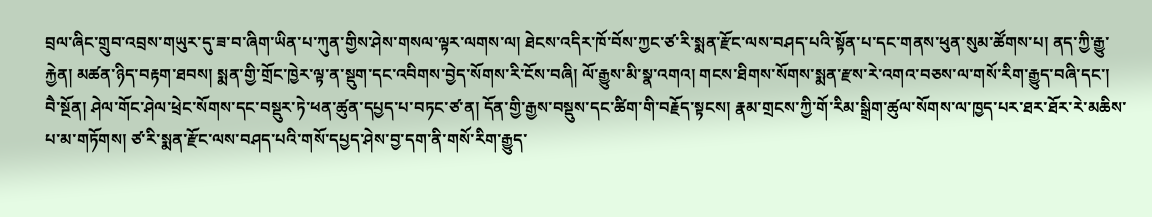བྲལ་ཞིང་གྲུབ་འབྲས་གཡུར་དུ་ཟ་བ་ཞིག་ཡིན་པ་ཀུན་གྱིས་ཤེས་གསལ་ལྟར་ལགས་ལ། ཐེངས་འདིར་ཁོ་བོས་ཀྱང་ཙ་རི་སྨན་རྫོང་ལས་བཤད་པའི་སྟོན་པ་དང་གནས་ཕུན་སུམ་ཚོགས་པ། ནད་ཀྱི་རྒྱུ་རྐྱེན། མཚན་ཉིད་བརྟག་ཐབས། སྨན་གྱི་གྲོང་ཁྱེར་ལྟ་ན་སྡུག་དང་འབིགས་བྱེད་སོགས་རི་ངོས་བཞི། ལོ་རྒྱུས་མི་སྣ་འགའ། གངས་ཐིགས་སོགས་སྨན་རྫས་རེ་འགའ་བཅས་ལ་གསོ་རིག་རྒྱུད་བཞི་དང་། བཻ་སྔོན། ཤེལ་གོང་ཤེལ་ཕྲེང་སོགས་དང་བསྡུར་ཏེ་ཕན་ཚུན་དཔྱད་པ་བཏང་ཙ་ན། དོན་གྱི་རྒྱས་བསྡུས་དང་ཚིག་གི་བརྗོད་སྟངས། རྣམ་གྲངས་ཀྱི་གོ་རིམ་སྒྲིག་ཚུལ་སོགས་ལ་ཁྱད་པར་ཐར་ཐོར་རེ་མཆིས་པ་མ་གཏོགས། ཙ་རི་སྨན་རྫོང་ལས་བཤད་པའི་གསོ་དཔྱད་ཤེས་བྱ་དག་ནི་གསོ་རིག་རྒྱུད་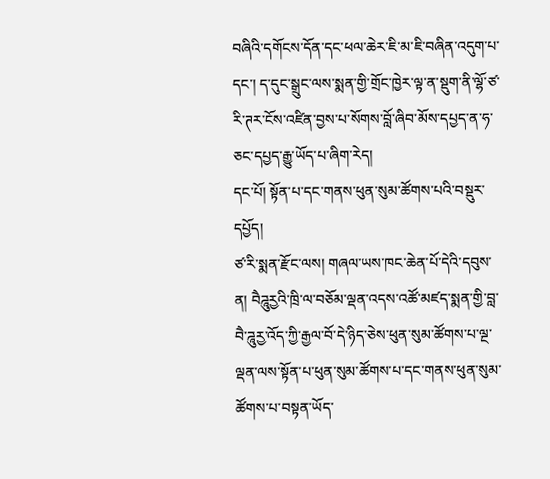བཞིའི་དགོངས་དོན་དང་ཕལ་ཆེར་ཇི་མ་ཇི་བཞིན་འདུག་པ་དང་། ད་དུང་སྒྲུང་ལས་སྨན་གྱི་གྲོང་ཁྱེར་ལྟ་ན་སྡུག་ནི་ལྷོ་ཙ་རི་ཊར་ངོས་འཛིན་བྱས་པ་སོགས་བློ་ཞིབ་མོས་དཔྱད་ན་ཧ་ཅང་དཔྱད་རྒྱུ་ཡོད་པ་ཞིག་རེད།
དང་པོ། སྟོན་པ་དང་གནས་ཕུན་སུམ་ཚོགས་པའི་བསྡུར་དཔྱོད།
ཙ་རི་སྨན་རྫོང་ལས། གཞལ་ཡས་ཁང་ཆེན་པོ་དེའི་དབུས་ན། བཻཌཱུརྱའི་ཁྲི་ལ་བཅོམ་ལྡན་འདས་འཚོ་མཛད་སྨན་གྱི་བླ་བཻ་ཌཱུརྱ་འོད་ཀྱི་རྒྱལ་བོ་དེ་ཉིད་ཅེས་ཕུན་སུམ་ཚོགས་པ་ལྔ་ལྡན་ལས་སྟོན་པ་ཕུན་སུམ་ཚོགས་པ་དང་གནས་ཕུན་སུམ་ཚོགས་པ་བསྟན་ཡོད་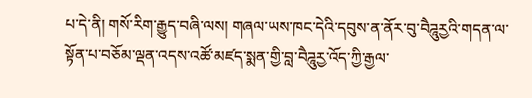པ་དེ་ནི། གསོ་རིག་རྒྱུད་བཞི་ལས། གཞལ་ཡས་ཁང་དེའི་དབུས་ན་ནོར་བུ་བཻཌཱུརྱའི་གདན་ལ་སྟོན་པ་བཅོམ་ལྡན་འདས་འཚོ་མཛད་སྨན་གྱི་བླ་བཻཌཱུརྱ་འོད་ཀྱི་རྒྱལ་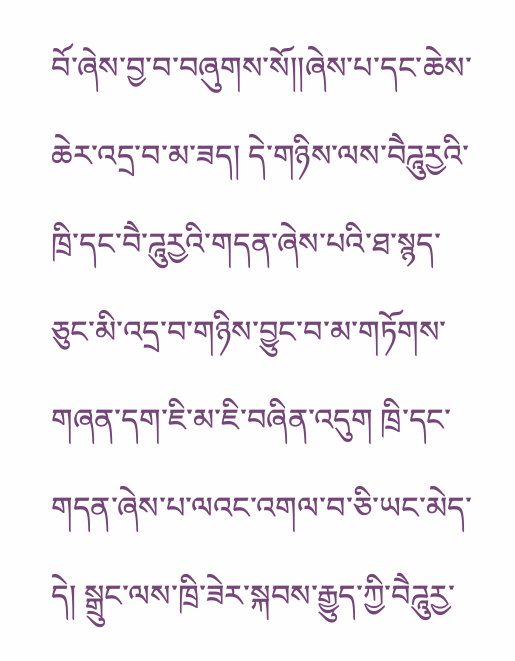བོ་ཞེས་བྱ་བ་བཞུགས་སོ།།ཞེས་པ་དང་ཆེས་ཆེར་འདྲ་བ་མ་ཟད། དེ་གཉིས་ལས་བཻཌཱུརྱའི་ཁྲི་དང་བཻ་ཌཱུརྱའི་གདན་ཞེས་པའི་ཐ་སྙད་ཅུང་མི་འདྲ་བ་གཉིས་བྱུང་བ་མ་གཏོགས་གཞན་དག་ཇི་མ་ཇི་བཞིན་འདུག ཁྲི་དང་གདན་ཞེས་པ་ལའང་འགལ་བ་ཅི་ཡང་མེད་དེ། སྒྲུང་ལས་ཁྲི་ཟེར་སྐབས་རྒྱུད་ཀྱི་བཻཌཱུརྱ་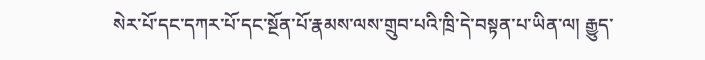སེར་པོ་དང་དཀར་པོ་དང་སྔོན་པོ་རྣམས་ལས་གྲུབ་པའི་ཁྲི་དེ་བསྟན་པ་ཡིན་ལ། རྒྱུད་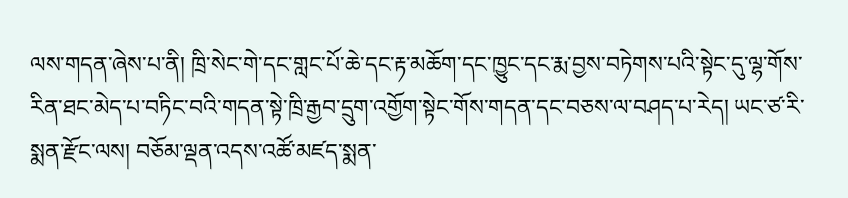ལས་གདན་ཞེས་པ་ནི། ཁྲི་སེང་གེ་དང་གླང་པོ་ཆེ་དང་རྟ་མཆོག་དང་ཁྱུང་དང་རྨ་བྱས་བཏེགས་པའི་སྟེང་དུ་ལྷ་གོས་རིན་ཐང་མེད་པ་བཏིང་བའི་གདན་སྟེ་ཁྲི་རྒྱབ་དྲུག་འགྱོག་སྟེང་གོས་གདན་དང་བཅས་ལ་བཤད་པ་རེད། ཡང་ཙ་རི་སྨན་རྫོང་ལས། བཅོམ་ལྡན་འདས་འཚོ་མཛད་སྨན་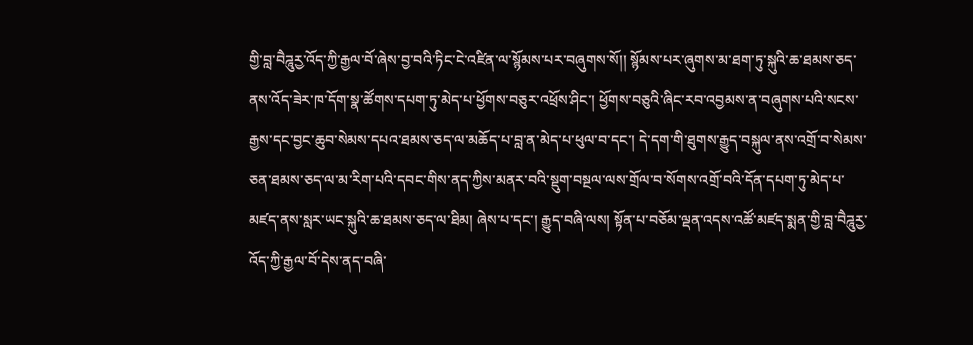གྱི་བླ་བཻཌཱུརྱ་འོད་ཀྱི་རྒྱལ་བོ་ཞེས་བྱ་བའི་ཏིང་ངེ་འཛིན་ལ་སྙོམས་པར་བཞུགས་སོ།། སྙོམས་པར་ཞུགས་མ་ཐག་ཏུ་སྐུའི་ཆ་ཐམས་ཅད་ནས་འོད་ཟེར་ཁ་དོག་སྣ་ཚོགས་དཔག་ཏུ་མེད་པ་ཕྱོགས་བཅུར་འཕྲོས་ཤིང་། ཕྱོགས་བཅུའི་ཞིང་རབ་འབྱམས་ན་བཞུགས་པའི་སངས་རྒྱས་དང་བྱང་ཆུབ་སེམས་དཔའ་ཐམས་ཅད་ལ་མཆོད་པ་བླ་ན་མེད་པ་ཕུལ་བ་དང་། དེ་དག་གི་ཐུགས་རྒྱུད་བསྐུལ་ནས་འགྲོ་བ་སེམས་ཅན་ཐམས་ཅད་ལ་མ་རིག་པའི་དབང་གིས་ནད་ཀྱིས་མནར་བའི་སྡུག་བསྔལ་ལས་གྲོལ་བ་སོགས་འགྲོ་བའི་དོན་དཔག་ཏུ་མེད་པ་མཛད་ནས་སླར་ཡང་སྐུའི་ཆ་ཐམས་ཅད་ལ་ཐིམ། ཞེས་པ་དང་། རྒྱུད་བཞི་ལས། སྟོན་པ་བཅོམ་ལྡན་འདས་འཚོ་མཛད་སྨན་གྱི་བླ་བཻཌཱུརྱ་འོད་ཀྱི་རྒྱལ་བོ་དེས་ནད་བཞི་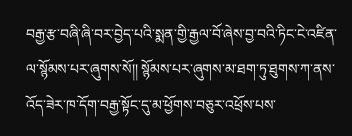བརྒྱ་རྩ་བཞི་ཞི་བར་བྱེད་པའི་སྨན་གྱི་རྒྱལ་བོ་ཞེས་བྱ་བའི་ཏིང་ངེ་འཛིན་ལ་སྙོམས་པར་ཞུགས་སོ།། སྙོམས་པར་ཞུགས་མ་ཐག་ཏུ་ཐུགས་ཀ་ནས་འོད་ཟེར་ཁ་དོག་བརྒྱ་སྟོང་དུ་མ་ཕྱོགས་བཅུར་འཕྲོས་པས་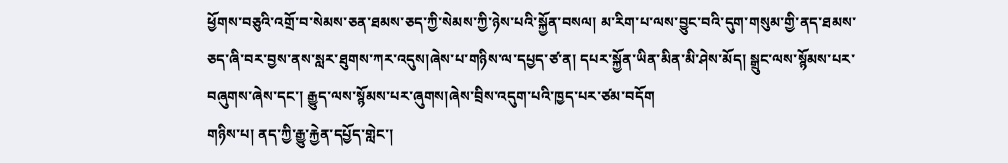ཕྱོགས་བཅུའི་འགྲོ་བ་སེམས་ཅན་ཐམས་ཅད་ཀྱི་སེམས་ཀྱི་ཉེས་པའི་སྐྱོན་བསལ། མ་རིག་པ་ལས་བྱུང་བའི་དུག་གསུམ་གྱི་ནད་ཐམས་ཅད་ཞི་བར་བྱས་ནས་སླར་ཐུགས་ཀར་འདུས།ཞེས་པ་གཉིས་ལ་དཔྱད་ཙ་ན། དཔར་སྐྱོན་ཡིན་མིན་མི་ཤེས་མོད། སྒྲུང་ལས་སྙོམས་པར་བཞུགས་ཞེས་དང་། རྒྱུད་ལས་སྙོམས་པར་ཞུགས།ཞེས་བྲིས་འདུག་པའི་ཁྱད་པར་ཙམ་བདོག
གཉིས་པ། ནད་ཀྱི་རྒྱུ་རྐྱེན་དཔྱོད་གླེང་།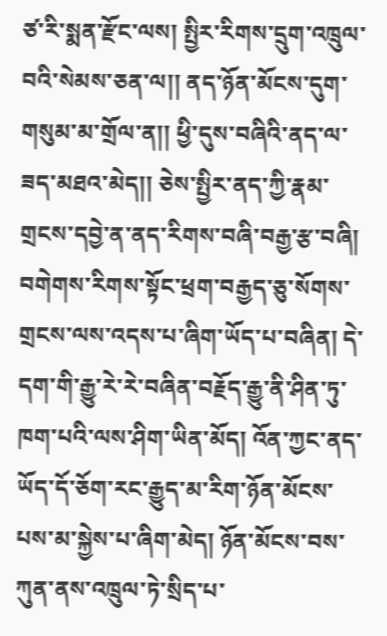ཙ་རི་སྨན་རྫོང་ལས། སྤྱིར་རིགས་དྲུག་འཁྲུལ་བའི་སེམས་ཅན་ལ།། ནད་ཉོན་མོངས་དུག་གསུམ་མ་གྲོལ་ན།། ཕྱི་དུས་བཞིའི་ནད་ལ་ཟད་མཐའ་མེད།། ཅེས་སྤྱིར་ནད་ཀྱི་རྣམ་གྲངས་དབྱེ་ན་ནད་རིགས་བཞི་བརྒྱ་རྩ་བཞི། བགེགས་རིགས་སྟོང་ཕྲག་བརྒྱད་ཅུ་སོགས་གྲངས་ལས་འདས་པ་ཞིག་ཡོད་པ་བཞིན། དེ་དག་གི་རྒྱུ་རེ་རེ་བཞིན་བརྗོད་རྒྱུ་ནི་ཤིན་ཏུ་ཁག་པའི་ལས་ཤིག་ཡིན་མོད། འོན་ཀྱང་ནད་ཡོད་དོ་ཅོག་རང་རྒྱུད་མ་རིག་ཉོན་མོངས་པས་མ་སྐྱེས་པ་ཞིག་མེད། ཉོན་མོངས་བས་ཀུན་ནས་འཁྲུལ་ཏེ་སྲིད་པ་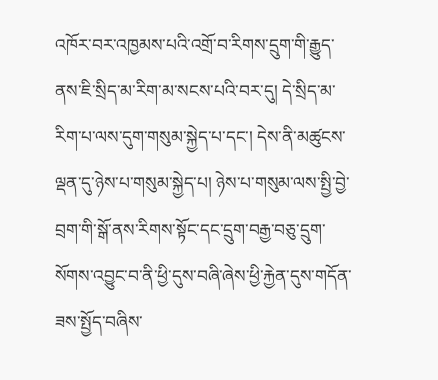འཁོར་བར་འཁྱམས་པའི་འགྲོ་བ་རིགས་དྲུག་གི་རྒྱུད་ནས་ཇི་སྲིད་མ་རིག་མ་སངས་པའི་བར་དུ། དེ་སྲིད་མ་རིག་པ་ལས་དུག་གསུམ་སྐྱེད་པ་དང་། དེས་ནི་མཚུངས་ལྡན་དུ་ཉེས་པ་གསུམ་སྐྱེད་པ། ཉེས་པ་གསུམ་ལས་སྤྱི་བྱེ་བྲག་གི་སྒོ་ནས་རིགས་སྟོང་དང་དྲུག་བརྒྱ་བཅུ་དྲུག་སོགས་འབྱུང་བ་ནི་ཕྱི་དུས་བཞི་ཞེས་ཕྱི་རྐྱེན་དུས་གདོན་ཟས་སྤྱོད་བཞིས་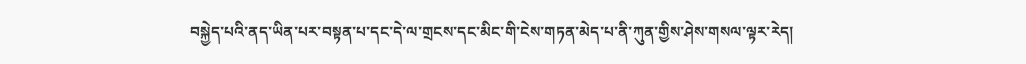བསྐྱེད་པའི་ནད་ཡིན་པར་བསྟན་པ་དང་དེ་ལ་གྲངས་དང་མིང་གི་ངེས་གཏན་མེད་པ་ནི་ཀུན་གྱིས་ཤེས་གསལ་ལྟར་རེད།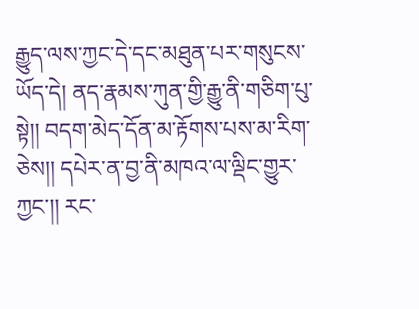རྒྱུད་ལས་ཀྱང་དེ་དང་མཐུན་པར་གསུངས་ཡོད་དེ། ནད་རྣམས་ཀུན་གྱི་རྒྱུ་ནི་གཅིག་པུ་སྟེ།། བདག་མེད་དོན་མ་རྟོགས་པས་མ་རིག་ཅེས།། དཔེར་ན་བྱ་ནི་མཁའ་ལ་ལྡིང་གྱུར་ཀྱང་།། རང་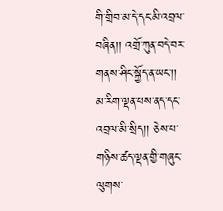གི་གྲིབ་མ་དེ་དང་མི་འབྲལ་བཞིན།། འགྲོ་ཀུན་བདེ་བར་གནས་ཤིང་སྐྱོད་ན་ཡང་།། མ་རིག་ལྡན་པས་ནད་དང་འབྲལ་མི་སྲིད།། ཅེས་པ་གཉིས་ཚད་ལྡན་གྱི་གཞུང་ལུགས་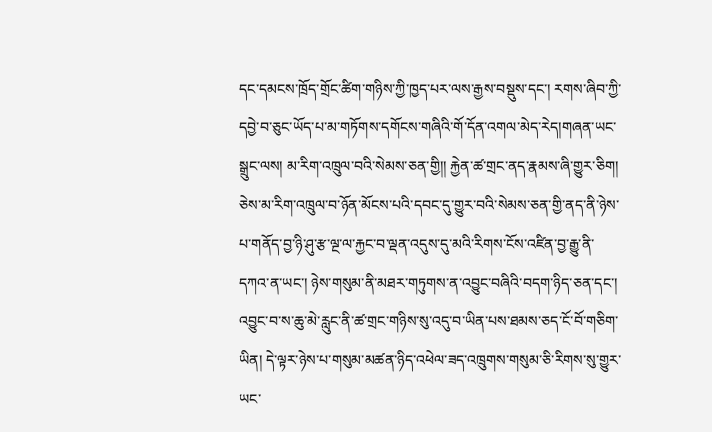དང་དམངས་ཁྲོད་གྲོང་ཚིག་གཉིས་ཀྱི་ཁྱད་པར་ལས་རྒྱས་བསྡུས་དང་། རགས་ཞིབ་ཀྱི་དབྱེ་བ་ཅུང་ཡོད་པ་མ་གཏོགས་དགོངས་གཞིའི་གོ་དོན་འགལ་མེད་རེད།གཞན་ཡང་སྒྲུང་ལས། མ་རིག་འཁྲུལ་བའི་སེམས་ཅན་གྱི།། རྐྱེན་ཚ་གྲང་ནད་རྣམས་ཞི་གྱུར་ཅིག། ཅེས་མ་རིག་འཁྲུལ་བ་ཉོན་མོངས་པའི་དབང་དུ་གྱུར་བའི་སེམས་ཅན་གྱི་ནད་ནི་ཉེས་པ་གནོད་བྱ་ཉི་ཤུ་རྩ་ལྔ་ལ་རྐྱང་བ་ལྡན་འདུས་དུ་མའི་རིགས་ངོས་འཛིན་བྱ་རྒྱུ་ནི་དཀའ་ན་ཡང་། ཉེས་གསུམ་ནི་མཐར་གཏུགས་ན་འབྱུང་བཞིའི་བདག་ཉིད་ཅན་དང་། འབྱུང་བ་ས་ཆུ་མེ་རླུང་ནི་ཚ་གྲང་གཉིས་སུ་འདུ་བ་ཡིན་པས་ཐམས་ཅད་ངོ་བོ་གཅིག་ཡིན། དེ་ལྟར་ཉེས་པ་གསུམ་མཚན་ཉིད་འཕེལ་ཟད་འཁྲུགས་གསུམ་ཅི་རིགས་སུ་གྱུར་ཡང་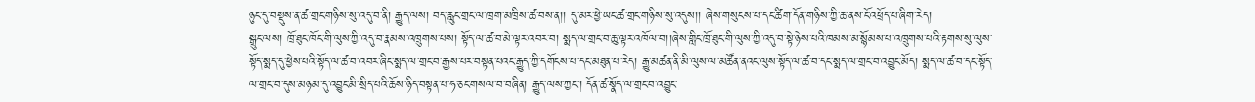ཉུང་དུ་བསྡུས་ན་ཚ་གྲང་གཉིས་སུ་འདུ་བ་ནི། རྒྱུད་ལས། བད་རླུང་གྲང་ལ་ཁྲག་མཁྲིས་ཚ་བས་ན།། དུ་མར་ཕྱེ་ཡང་ཚ་གྲང་གཉིས་སུ་འདུས།། ཞེས་གསུངས་པ་དང་ཚིག་དོན་གཉིས་ཀྱི་ཆ་ནས་ངོ་འཕྲོད་པ་ཞིག་རེད།
སྒྲུང་ལས། ཁྲོ་ཐུང་ཁོང་གི་ལུས་ཀྱི་འདུ་བ་རྣམས་འཁྲུགས་པས། སྟོད་ལ་ཚ་བ་མེ་ལྟར་འབར་བ། སྨད་ལ་གྲང་བ་ཆུ་ལྟར་འཁོལ་བ།།ཞེས་གླིང་ཁྲོ་ཐུང་གི་ལུས་ཀྱི་འདུ་བ་སྟེ་ཉེས་པའི་ཁམས་མ་སྙོམས་པ་འཁྲུགས་པའི་རྟགས་སུ་ལུས་སྟོད་སྨད་དུ་ཕྱེས་པའི་སྟོད་ལ་ཚ་བ་འབར་ཞིང་སྨད་ལ་གྲང་བ་རྒྱས་པར་བསྟན་པའང་རྒྱུད་ཀྱི་དགོངས་པ་དང་མཐུན་པ་རེད། རྒྱུ་མཚན་ནི་མི་ལུས་ལ་མཚོན་ནའང་ལུས་སྟོད་ལ་ཚ་བ་དང་སྨད་ལ་གྲང་བ་འབྱུང་མོད། སྨད་ལ་ཚ་བ་དང་སྟོད་ལ་གྲང་བ་དུས་མཉམ་དུ་འབྱུང་མི་སྲིད་པའི་ཆོས་ཉིད་བསྟན་པ་ཧ་ཅང་གསལ་བ་བཞིན། རྒྱུད་ལས་ཀྱང་། དོན་ཚ་སྣོད་ལ་གྲང་བ་འབྱུང་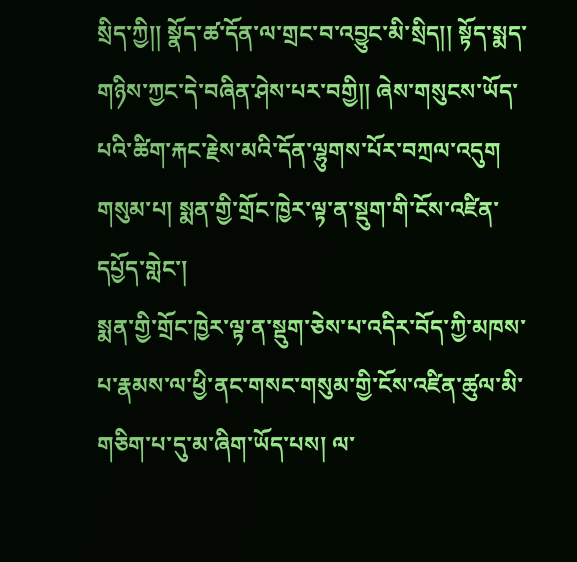སྲིད་ཀྱི།། སྣོད་ཚ་དོན་ལ་གྲང་བ་འབྱུང་མི་སྲིད།། སྟོད་སྨད་གཉིས་ཀྱང་དེ་བཞིན་ཤེས་པར་བགྱི།། ཞེས་གསུངས་ཡོད་པའི་ཚིག་རྐང་རྗེས་མའི་དོན་ལྷུགས་པོར་བཀྲལ་འདུག
གསུམ་པ། སྨན་གྱི་གྲོང་ཁྱེར་ལྟ་ན་སྡུག་གི་ངོས་འཛིན་དཔྱོད་གླེང་།
སྨན་གྱི་གྲོང་ཁྱེར་ལྟ་ན་སྡུག་ཅེས་པ་འདིར་བོད་ཀྱི་མཁས་པ་རྣམས་ལ་ཕྱི་ནང་གསང་གསུམ་གྱི་ངོས་འཛིན་ཚུལ་མི་གཅིག་པ་དུ་མ་ཞིག་ཡོད་པས། ལ་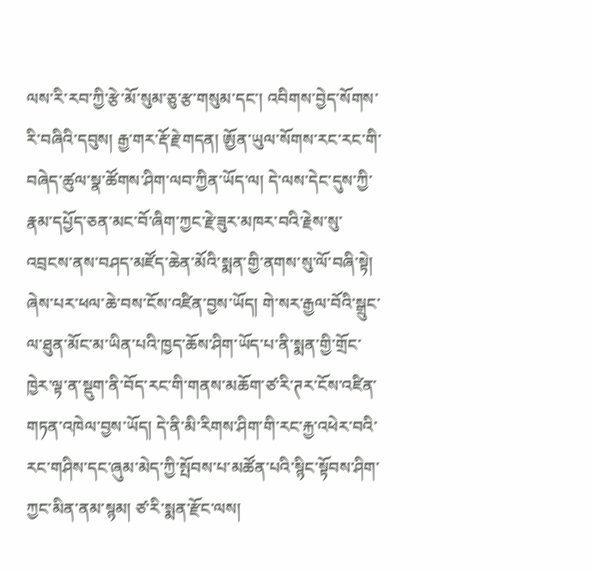ལས་རི་རབ་ཀྱི་རྩེ་མོ་སུམ་ཅུ་རྩ་གསུམ་དང་། འབིགས་བྱེད་སོགས་རི་བཞིའི་དབུས། རྒྱ་གར་རྡོ་རྗེ་གདན། ཨྱོན་ཡུལ་སོགས་རང་རང་གི་བཞེད་ཚུལ་སྣ་ཚོགས་ཤིག་ལབ་ཀྱིན་ཡོད་ལ། དེ་ལས་དེང་དུས་ཀྱི་རྣམ་དཔྱོད་ཅན་མང་བོ་ཞིག་ཀྱང་རྗེ་ཟུར་མཁར་བའི་རྗེས་སུ་འབྲངས་ནས་བཤད་མཛོད་ཆེན་མོའི་སྨན་གྱི་ནགས་སུ་ལོ་བཞི་སྟེ། ཞེས་པར་ཕལ་ཆེ་བས་ངོས་འཛིན་བྱས་ཡོད། གེ་སར་རྒྱལ་བོའི་སྒྲུང་ལ་ཐུན་མོང་མ་ཡིན་པའི་ཁྱད་ཆོས་ཤིག་ཡོད་པ་ནི་སྨན་གྱི་གྲོང་ཁྱེར་ལྟ་ན་སྡུག་ནི་བོད་རང་གི་གནས་མཆོག་ཙ་རི་ཊར་ངོས་འཛིན་གཏན་འཁེལ་བྱས་ཡོད། དེ་ནི་མི་རིགས་ཤིག་གི་རང་རྐྱ་འཕེར་བའི་རང་གཤིས་དང་ཞུམ་མེད་ཀྱི་སྤོབས་པ་མཚོན་པའི་སྙིང་སྟོབས་ཤིག་ཀྱང་མིན་ནམ་སྙམ། ཙ་རི་སྨན་རྫོང་ལས།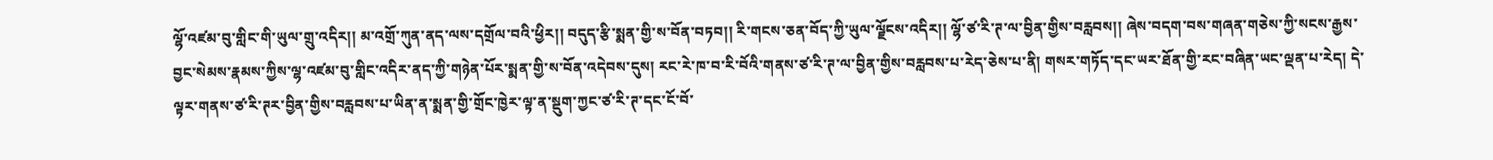ལྷོ་འཛམ་བུ་གླིང་གི་ཡུལ་གྲུ་འདིར།། མ་འགྲོ་ཀུན་ནད་ལས་དགྲོལ་བའི་ཕྱིར།། བདུད་རྩི་སྨན་གྱི་ས་བོན་བཏབ།། རི་གངས་ཅན་བོད་ཀྱི་ཡུལ་ལྗོངས་འདིར།། ལྷོ་ཙ་རི་ཊ་ལ་བྱིན་གྱིས་བརླབས།། ཞེས་བདག་བས་གཞན་གཅེས་ཀྱི་སངས་རྒྱས་བྱང་སེམས་རྣམས་ཀྱིས་ལྷ་འཛམ་བུ་གླིང་འདིར་ནད་ཀྱི་གཉེན་པོར་སྨན་གྱི་ས་བོན་འདེབས་དུས། རང་རེ་ཁ་བ་རི་བོའི་གནས་ཙ་རི་ཊ་ལ་བྱིན་གྱིས་བརླབས་པ་རེད་ཅེས་པ་ནི། གསར་གཏོད་དང་ཡར་ཐོན་གྱི་རང་བཞིན་ཡང་ལྡན་པ་རེད། དེ་ལྟར་གནས་ཙ་རི་ཊར་བྱིན་གྱིས་བརླབས་པ་ཡིན་ན་སྨན་གྱི་གྲོང་ཁྱེར་ལྟ་ན་སྡུག་ཀྱང་ཙ་རི་ཊ་དང་ངོ་བོ་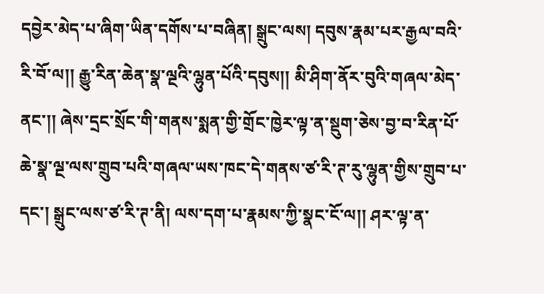དབྱེར་མེད་པ་ཞིག་ཡིན་དགོས་པ་བཞིན། སྒྲུང་ལས། དབུས་རྣམ་པར་རྒྱལ་བའི་རི་བོ་ལ།། རྒྱུ་རིན་ཆེན་སྣ་ལྔའི་ལྷུན་པོའི་དབུས།། མི་ཤིག་ནོར་བུའི་གཞལ་མེད་ནང་།། ཞེས་དྲང་སྲོང་གི་གནས་སྨན་གྱི་གྲོང་ཁྱེར་ལྟ་ན་སྡུག་ཅེས་བྱ་བ་རིན་པོ་ཆེ་སྣ་ལྔ་ལས་གྲུབ་པའི་གཞལ་ཡས་ཁང་དེ་གནས་ཙ་རི་ཊ་རུ་ལྷུན་གྱིས་གྲུབ་པ་དང་། སྒྲུང་ལས་ཙ་རི་ཊ་ནི། ལས་དག་པ་རྣམས་ཀྱི་སྣང་ངོ་ལ།། ཤར་ལྟ་ན་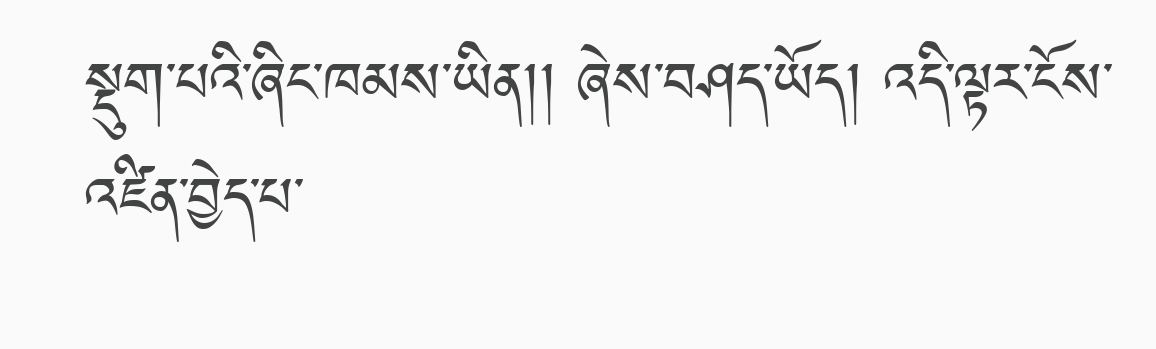སྡུག་པའི་ཞིང་ཁམས་ཡིན།། ཞེས་བཤད་ཡོད། འདི་ལྟར་ངོས་འཛིན་བྱེད་པ་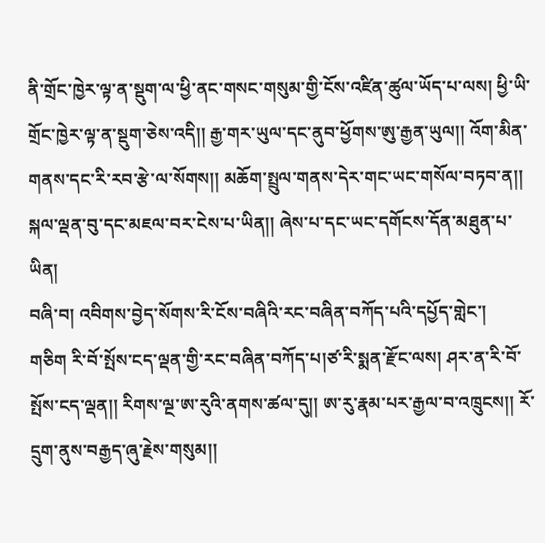ནི་གྲོང་ཁྱེར་ལྟ་ན་སྡུག་ལ་ཕྱི་ནང་གསང་གསུམ་གྱི་ངོས་འཛིན་ཚུལ་ཡོད་པ་ལས། ཕྱི་ཡི་གྲོང་ཁྱེར་ལྟ་ན་སྡུག་ཅེས་འདི།། རྒྱ་གར་ཡུལ་དང་ནུབ་ཕྱོགས་ཨུ་རྒྱན་ཡུལ།། འོག་མིན་གནས་དང་རི་རབ་རྩེ་ལ་སོགས།། མཆོག་སྤྲུལ་གནས་དེར་གང་ཡང་གསོལ་བཏབ་ན།། སྐལ་ལྡན་བུ་དང་མཇལ་བར་ངེས་པ་ཡིན།། ཞེས་པ་དང་ཡང་དགོངས་དོན་མཐུན་པ་ཡིན།
བཞི་བ། འབིགས་བྱེད་སོགས་རི་ངོས་བཞིའི་རང་བཞིན་བཀོད་པའི་དཔྱོད་གླེང་།
གཅིག རི་བོ་སྤོས་ངད་ལྡན་གྱི་རང་བཞིན་བཀོད་པ།ཙ་རི་སྨན་རྫོང་ལས། ཤར་ན་རི་བོ་སྤོས་ངད་ལྡན།། རིགས་ལྔ་ཨ་རུའི་ནགས་ཚལ་དུ།། ཨ་རུ་རྣམ་པར་རྒྱལ་བ་འཁྲུངས།། རོ་དྲུག་ནུས་བརྒྱད་ཞུ་རྗེས་གསུམ།།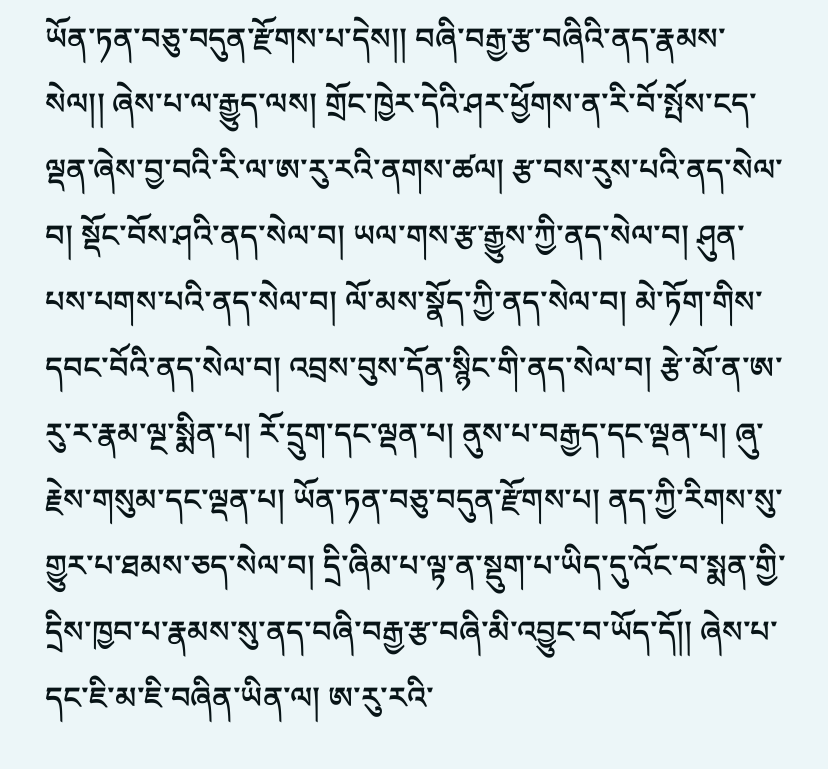ཡོན་ཏན་བཅུ་བདུན་རྫོགས་པ་དེས།། བཞི་བརྒྱ་རྩ་བཞིའི་ནད་རྣམས་སེལ།། ཞེས་པ་ལ་རྒྱུད་ལས། གྲོང་ཁྱེར་དེའི་ཤར་ཕྱོགས་ན་རི་བོ་སྤོས་ངད་ལྡན་ཞེས་བྱ་བའི་རི་ལ་ཨ་རུ་རའི་ནགས་ཚལ། རྩ་བས་རུས་པའི་ནད་སེལ་བ། སྡོང་བོས་ཤའི་ནད་སེལ་བ། ཡལ་གས་རྩ་རྒྱུས་ཀྱི་ནད་སེལ་བ། ཤུན་པས་པགས་པའི་ནད་སེལ་བ། ལོ་མས་སྣོད་ཀྱི་ནད་སེལ་བ། མེ་ཏོག་གིས་དབང་བོའི་ནད་སེལ་བ། འབྲས་བུས་དོན་སྙིང་གི་ནད་སེལ་བ། རྩེ་མོ་ན་ཨ་རུ་ར་རྣམ་ལྔ་སྨིན་པ། རོ་དྲུག་དང་ལྡན་པ། ནུས་པ་བརྒྱད་དང་ལྡན་པ། ཞུ་རྗེས་གསུམ་དང་ལྡན་པ། ཡོན་ཏན་བཅུ་བདུན་རྫོགས་པ། ནད་ཀྱི་རིགས་སུ་གྱུར་པ་ཐམས་ཅད་སེལ་བ། དྲི་ཞིམ་པ་ལྟ་ན་སྡུག་པ་ཡིད་དུ་འོང་བ་སྨན་གྱི་དྲིས་ཁྱབ་པ་རྣམས་སུ་ནད་བཞི་བརྒྱ་རྩ་བཞི་མི་འབྱུང་བ་ཡོད་དོ།། ཞེས་པ་དང་ཇི་མ་ཇི་བཞིན་ཡིན་ལ། ཨ་རུ་རའི་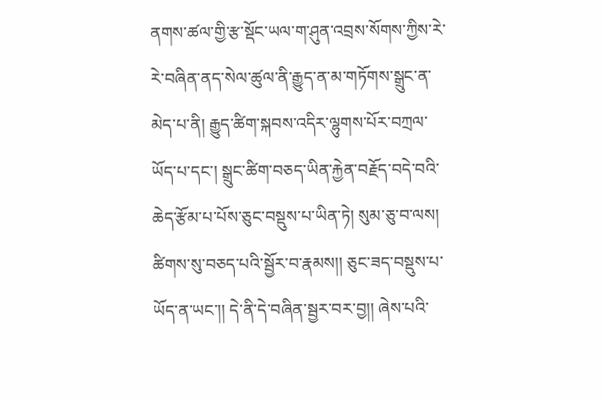ནགས་ཚལ་གྱི་རྩ་སྡོང་ཡལ་ག་ཤུན་འབྲས་སོགས་ཀྱིས་རེ་རེ་བཞིན་ནད་སེལ་ཚུལ་ནི་རྒྱུད་ན་མ་གཏོགས་སྒྲུང་ན་མེད་པ་ནི། རྒྱུད་ཚིག་སྐབས་འདིར་ལྷུགས་པོར་བཀྲལ་ཡོད་པ་དང་། སྒྲུང་ཚིག་བཅད་ཡིན་རྐྱེན་བརྗོད་བདེ་བའི་ཆེད་རྩོམ་པ་པོས་ཅུང་བསྡུས་པ་ཡིན་ཏེ། སུམ་ཅུ་བ་ལས། ཚིགས་སུ་བཅད་པའི་སྦྱོར་བ་རྣམས།། ཅུང་ཟད་བསྡུས་པ་ཡོད་ན་ཡང་།། དེ་ནི་དེ་བཞིན་སྦྱར་བར་བྱ།། ཞེས་པའི་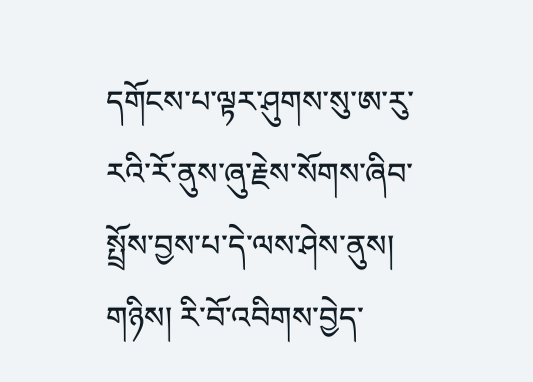དགོངས་པ་ལྟར་ཤུགས་སུ་ཨ་རུ་རའི་རོ་ནུས་ཞུ་རྗེས་སོགས་ཞིབ་སྤྲོས་བྱས་པ་དེ་ལས་ཤེས་ནུས།
གཉིས། རི་བོ་འབིགས་བྱེད་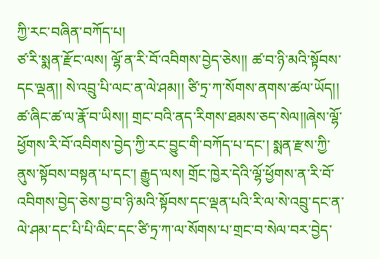ཀྱི་རང་བཞིན་བཀོད་པ།
ཙ་རི་སྨན་རྫོང་ལས། ལྷོ་ན་རི་བོ་འབིགས་བྱེད་ཅེས།། ཚ་བ་ཉི་མའི་སྟོབས་དང་ལྡན།། སེ་འབྲུ་པི་ལང་ན་ལེ་ཤམ།། ཙི་ཏྲ་ཀ་སོགས་ནགས་ཚལ་ཡོད།། ཚ་ཞིང་ཚ་ལ་རྣོ་བ་ཡིས།། གྲང་བའི་ནད་རིགས་ཐམས་ཅད་སེལ།།ཞེས་ལྷོ་ཕྱོགས་རི་བོ་འབིགས་བྱེད་ཀྱི་རང་བྱུང་གི་བཀོད་པ་དང་། སྨན་རྫས་ཀྱི་ནུས་སྟོབས་བསྟན་པ་དང་། རྒྱུད་ལས། གྲོང་ཁྱེར་དེའི་ལྷོ་ཕྱོགས་ན་རི་བོ་འབིགས་བྱེད་ཅེས་བྱ་བ་ཉི་མའི་སྟོབས་དང་ལྡན་པའི་རི་ལ་སེ་འབྲུ་དང་ན་ལེ་ཤམ་དང་པི་པི་ལིང་དང་ཙི་ཏྲ་ཀ་ལ་སོགས་པ་གྲང་བ་སེལ་བར་བྱེད་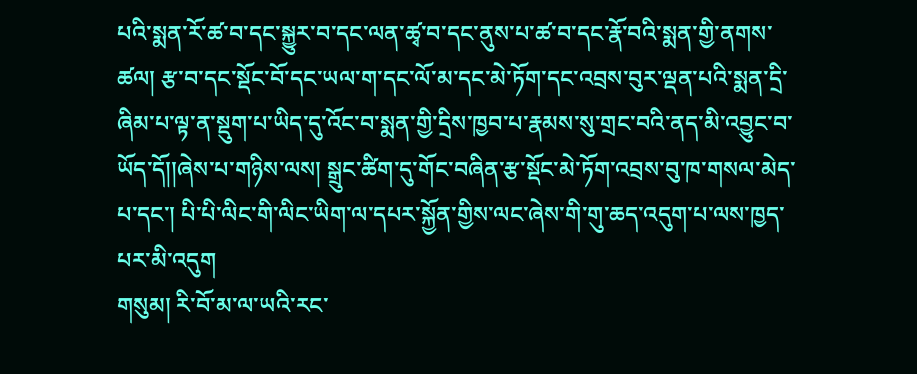པའི་སྨན་རོ་ཚ་བ་དང་སྐྱུར་བ་དང་ལན་ཚྭ་བ་དང་ནུས་པ་ཚ་བ་དང་རྣོ་བའི་སྨན་གྱི་ནགས་ཚལ། རྩ་བ་དང་སྡོང་བོ་དང་ཡལ་ག་དང་ལོ་མ་དང་མེ་ཏོག་དང་འབྲས་བུར་ལྡན་པའི་སྨན་དྲི་ཞིམ་པ་ལྟ་ན་སྡུག་པ་ཡིད་དུ་འོང་བ་སྨན་གྱི་དྲིས་ཁྱབ་པ་རྣམས་སུ་གྲང་བའི་ནད་མི་འབྱུང་བ་ཡོད་དོ།།ཞེས་པ་གཉིས་ལས། སྒྲུང་ཚིག་དུ་གོང་བཞིན་རྩ་སྡོང་མེ་ཏོག་འབྲས་བུ་ཁ་གསལ་མེད་པ་དང་། པི་པི་ལིང་གི་ལིང་ཡིག་ལ་དཔར་སྐྱོན་གྱིས་ལང་ཞེས་གི་གུ་ཆད་འདུག་པ་ལས་ཁྱད་པར་མི་འདུག
གསུམ། རི་བོ་མ་ལ་ཡའི་རང་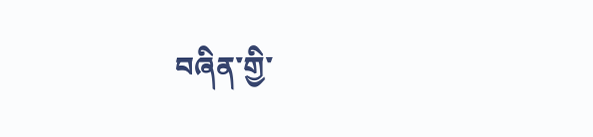བཞིན་གྱི་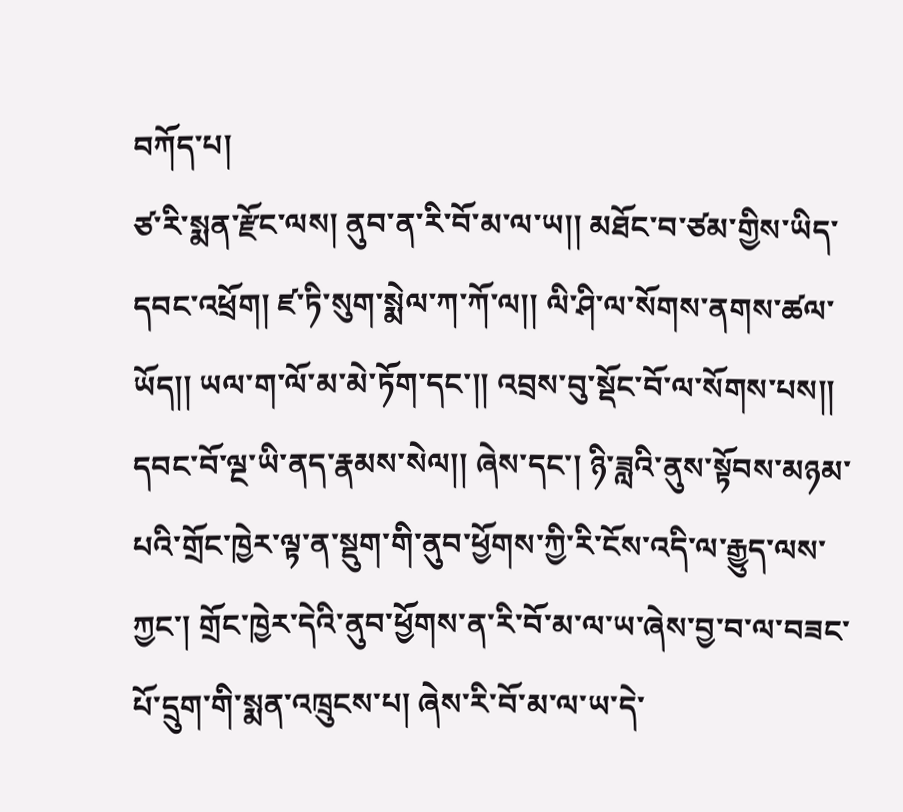བཀོད་པ།
ཙ་རི་སྨན་རྫོང་ལས། ནུབ་ན་རི་བོ་མ་ལ་ཡ།། མཐོང་བ་ཙམ་གྱིས་ཡིད་དབང་འཕྲོག། ཛ་ཏི་སུག་སྨེལ་ཀ་ཀོ་ལ།། ལི་ཤི་ལ་སོགས་ནགས་ཚལ་ཡོད།། ཡལ་ག་ལོ་མ་མེ་ཏོག་དང་།། འབྲས་བུ་སྡོང་བོ་ལ་སོགས་པས།། དབང་བོ་ལྔ་ཡི་ནད་རྣམས་སེལ།། ཞེས་དང་། ཉི་ཟླའི་ནུས་སྟོབས་མཉམ་པའི་གྲོང་ཁྱེར་ལྟ་ན་སྡུག་གི་ནུབ་ཕྱོགས་ཀྱི་རི་ངོས་འདི་ལ་རྒྱུད་ལས་ཀྱང་། གྲོང་ཁྱེར་དེའི་ནུབ་ཕྱོགས་ན་རི་བོ་མ་ལ་ཡ་ཞེས་བྱ་བ་ལ་བཟང་པོ་དྲུག་གི་སྨན་འཁྲུངས་པ། ཞེས་རི་བོ་མ་ལ་ཡ་དེ་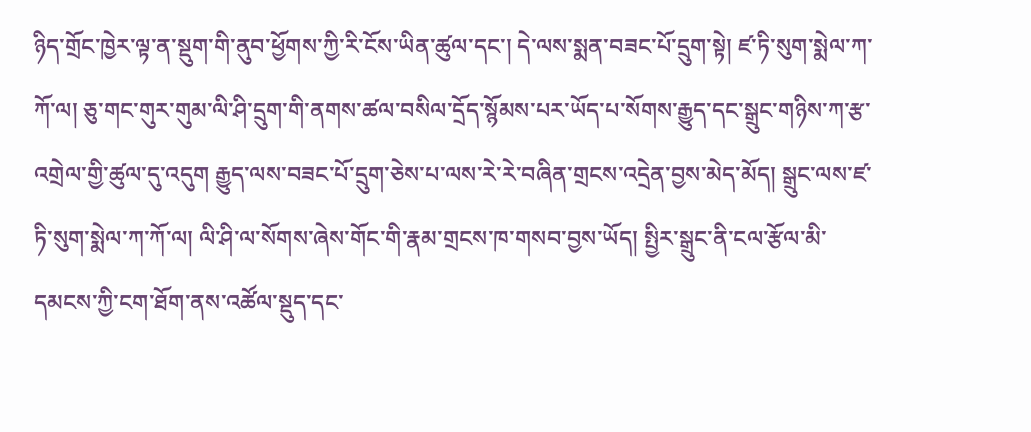ཉིད་གྲོང་ཁྱེར་ལྟ་ན་སྡུག་གི་ནུབ་ཕྱོགས་ཀྱི་རི་ངོས་ཡིན་ཚུལ་དང་། དེ་ལས་སྨན་བཟང་པོ་དྲུག་སྟེ། ཛ་ཏི་སུག་སྨེལ་ཀ་ཀོ་ལ། ཅུ་གང་གུར་གུམ་ལི་ཤི་དྲུག་གི་ནགས་ཚལ་བསིལ་དྲོད་སྙོམས་པར་ཡོད་པ་སོགས་རྒྱུད་དང་སྒྲུང་གཉིས་ཀ་རྩ་འགྲེལ་གྱི་ཚུལ་དུ་འདུག རྒྱུད་ལས་བཟང་པོ་དྲུག་ཅེས་པ་ལས་རེ་རེ་བཞིན་གྲངས་འདྲེན་བྱས་མེད་མོད། སྒྲུང་ལས་ཛ་ཏི་སུག་སྨེལ་ཀ་ཀོ་ལ། ལི་ཤི་ལ་སོགས་ཞེས་གོང་གི་རྣམ་གྲངས་ཁ་གསབ་བྱས་ཡོད། སྤྱིར་སྒྲུང་ནི་ངལ་རྩོལ་མི་དམངས་ཀྱི་ངག་ཐོག་ནས་འཚོལ་སྡུད་དང་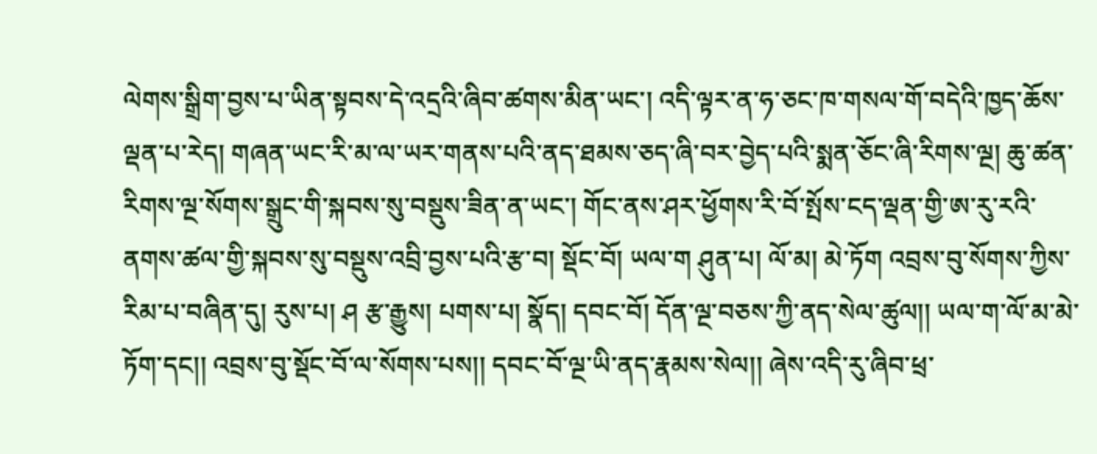ལེགས་སྒྲིག་བྱས་པ་ཡིན་སྟབས་དེ་འདྲའི་ཞིབ་ཚགས་མིན་ཡང་། འདི་ལྟར་ན་ཧ་ཅང་ཁ་གསལ་གོ་བདེའི་ཁྱད་ཆོས་ལྡན་པ་རེད། གཞན་ཡང་རི་མ་ལ་ཡར་གནས་པའི་ནད་ཐམས་ཅད་ཞི་བར་བྱེད་པའི་སྨན་ཅོང་ཞི་རིགས་ལྔ། ཆུ་ཚན་རིགས་ལྔ་སོགས་སྒྲུང་གི་སྐབས་སུ་བསྡུས་ཟིན་ན་ཡང་། གོང་ནས་ཤར་ཕྱོགས་རི་བོ་སྤོས་ངད་ལྡན་གྱི་ཨ་རུ་རའི་ནགས་ཚལ་གྱི་སྐབས་སུ་བསྡུས་འབྲི་བྱས་པའི་རྩ་བ། སྡོང་བོ། ཡལ་ག ཤུན་པ། ལོ་མ། མེ་ཏོག འབྲས་བུ་སོགས་ཀྱིས་རིམ་པ་བཞིན་དུ། རུས་པ། ཤ རྩ་རྒྱུས། པགས་པ། སྣོད། དབང་བོ། དོན་ལྔ་བཅས་ཀྱི་ནད་སེལ་ཚུལ།། ཡལ་ག་ལོ་མ་མེ་ཏོག་དང།། འབྲས་བུ་སྡོང་བོ་ལ་སོགས་པས།། དབང་བོ་ལྔ་ཡི་ནད་རྣམས་སེལ།། ཞེས་འདི་རུ་ཞིབ་ཕྲ་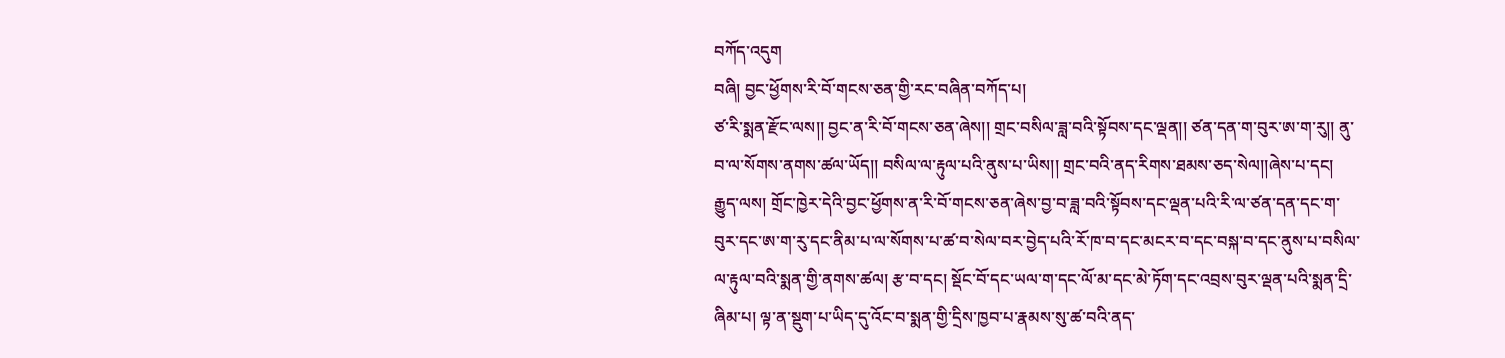བཀོད་འདུག
བཞི། བྱང་ཕྱོགས་རི་བོ་གངས་ཅན་གྱི་རང་བཞིན་བཀོད་པ།
ཙ་རི་སྨན་རྫོང་ལས།། བྱང་ན་རི་བོ་གངས་ཅན་ཞེས།། གྲང་བསིལ་ཟླ་བའི་སྟོབས་དང་ལྡན།། ཙན་དན་ག་བུར་ཨ་ག་རུ།། ནུ་བ་ལ་སོགས་ནགས་ཚལ་ཡོད།། བསིལ་ལ་རྟུལ་པའི་ནུས་པ་ཡིས།། གྲང་བའི་ནད་རིགས་ཐམས་ཅད་སེལ།།ཞེས་པ་དང། རྒྱུད་ལས། གྲོང་ཁྱེར་དེའི་བྱང་ཕྱོགས་ན་རི་བོ་གངས་ཅན་ཞེས་བྱ་བ་ཟླ་བའི་སྟོབས་དང་ལྡན་པའི་རི་ལ་ཙན་དན་དང་ག་བུར་དང་ཨ་ག་རུ་དང་ནིམ་པ་ལ་སོགས་པ་ཚ་བ་སེལ་བར་བྱེད་པའི་རོ་ཁ་བ་དང་མངར་བ་དང་བསྐ་བ་དང་ནུས་པ་བསིལ་ལ་རྟུལ་བའི་སྨན་གྱི་ནགས་ཚལ། རྩ་བ་དང། སྡོང་བོ་དང་ཡལ་ག་དང་ལོ་མ་དང་མེ་ཏོག་དང་འབྲས་བུར་ལྡན་པའི་སྨན་དྲི་ཞིམ་པ། ལྟ་ན་སྡུག་པ་ཡིད་དུ་འོང་བ་སྨན་གྱི་དྲིས་ཁྱབ་པ་རྣམས་སུ་ཚ་བའི་ནད་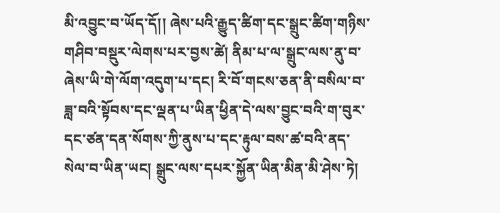མི་འབྱུང་བ་ཡོད་དོ།། ཞེས་པའི་རྒྱུད་ཚིག་དང་སྒྲུང་ཚིག་གཉིས་གཤིབ་བསྡུར་ལེགས་པར་བྱས་ཚེ། ནིམ་པ་ལ་སྒྲུང་ལས་ནུ་བ་ཞེས་ཡི་གེ་ལོག་འདུག་པ་དང། རི་བོ་གངས་ཅན་ནི་བསིལ་བ་ཟླ་བའི་སྟོབས་དང་ལྡན་པ་ཡིན་ཕྱིན་དེ་ལས་བྱུང་བའི་ག་བུར་དང་ཙན་དན་སོགས་ཀྱི་ནུས་པ་དང་རྟུལ་བས་ཚ་བའི་ནད་སེལ་བ་ཡིན་ཡང། སྒྲུང་ལས་དཔར་སྐྱོན་ཡིན་མིན་མི་ཤེས་ཏེ།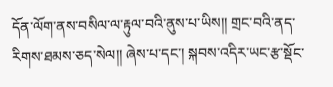དོན་ལོག་ནས་བསིལ་ལ་རྟུལ་བའི་ནུས་པ་ཡིས།། གྲང་བའི་ནད་རིགས་ཐམས་ཅད་སེལ།། ཞེས་པ་དང་། སྐབས་འདིར་ཡང་རྩ་སྡོང་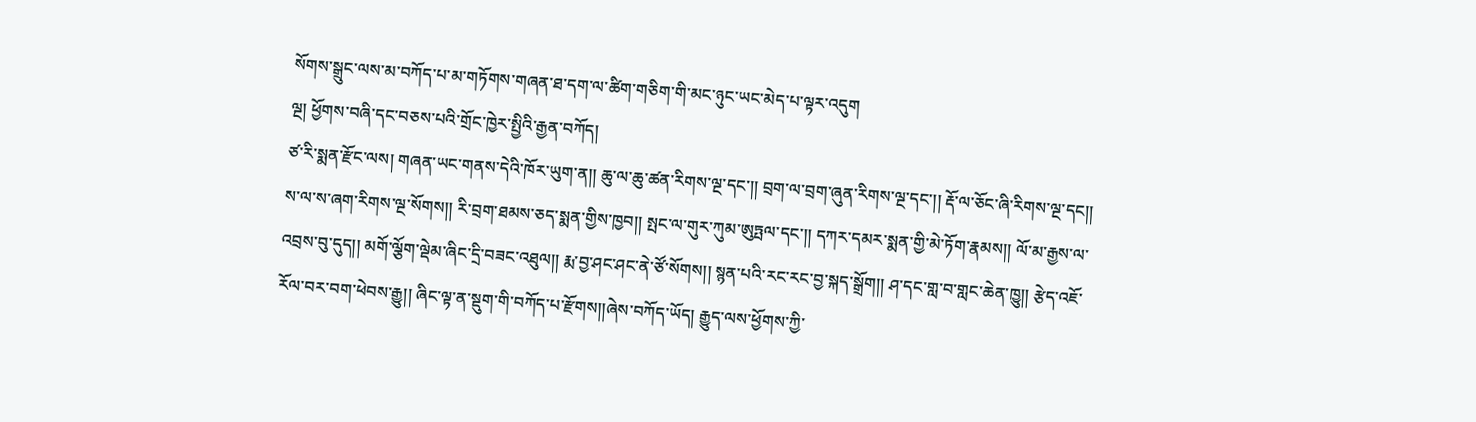སོགས་སྒྲུང་ལས་མ་བཀོད་པ་མ་གཏོགས་གཞན་ཐ་དག་ལ་ཚིག་གཅིག་གི་མང་ཉུང་ཡང་མེད་པ་ལྟར་འདུག
ལྔ། ཕྱོགས་བཞི་དང་བཅས་པའི་གྲོང་ཁྱེར་སྤྱིའི་རྒྱན་བཀོད།
ཙ་རི་སྨན་རྫོང་ལས། གཞན་ཡང་གནས་དེའི་ཁོར་ཡུག་ན།། ཆུ་ལ་ཆུ་ཚན་རིགས་ལྔ་དང་།། བྲག་ལ་བྲག་ཞུན་རིགས་ལྔ་དང་།། རྡོ་ལ་ཅོང་ཞི་རིགས་ལྔ་དང།། ས་ལ་ས་ཞག་རིགས་ལྔ་སོགས།། རི་བྲག་ཐམས་ཅད་སྨན་གྱིས་ཁྱབ།། སྤང་ལ་གུར་ཀུམ་ཨུཏྤལ་དང་།། དཀར་དམར་སྨན་གྱི་མེ་ཏོག་རྣམས།། ལོ་མ་རྒྱས་ལ་འབྲས་བུ་དུད།། མགོ་ལྕོག་ལྡེམ་ཞིང་དྲི་བཟང་འཐུལ།། རྨ་བྱ་ཤང་ཤང་ནེ་ཙོ་སོགས།། སྙན་པའི་རང་རང་བྱ་སྐད་སྒྲོག།། ཤ་དང་གླ་བ་གླང་ཆེན་ཁྱུ།། རྩེད་འཇོ་རོལ་བར་བག་ཕེབས་རྒྱུ།། ཞིང་ལྟ་ན་སྡུག་གི་བཀོད་པ་རྫོགས།།ཞེས་བཀོད་ཡོད། རྒྱུད་ལས་ཕྱོགས་ཀྱི་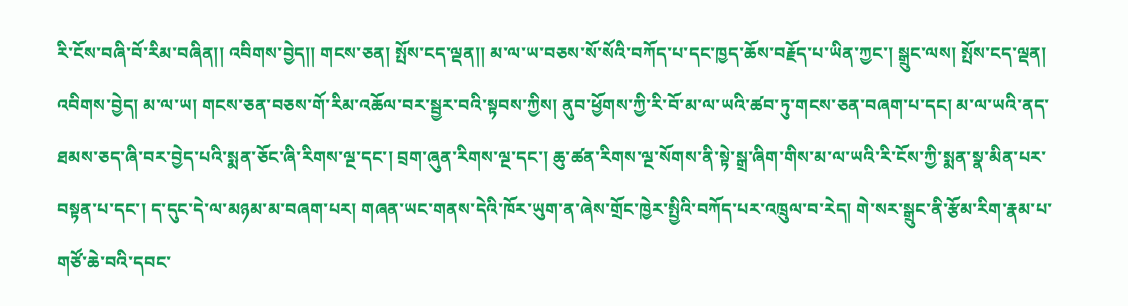རི་ངོས་བཞི་བོ་རིམ་བཞིན།། འབིགས་བྱེད།། གངས་ཅན། སྤོས་ངད་ལྡན།། མ་ལ་ཡ་བཅས་སོ་སོའི་བཀོད་པ་དང་ཁྱད་ཆོས་བརྗོད་པ་ཡིན་ཀྱང་། སྒྲུང་ལས། སྤོས་ངད་ལྡན། འབིགས་བྱེད། མ་ལ་ཡ། གངས་ཅན་བཅས་གོ་རིམ་འཆོལ་བར་སྦྱར་བའི་སྟབས་ཀྱིས། ནུབ་ཕྱོགས་ཀྱི་རི་བོ་མ་ལ་ཡའི་ཚབ་ཏུ་གངས་ཅན་བཞག་པ་དང། མ་ལ་ཡའི་ནད་ཐམས་ཅད་ཞི་བར་བྱེད་པའི་སྨན་ཅོང་ཞི་རིགས་ལྔ་དང་། བྲག་ཞུན་རིགས་ལྔ་དང་། ཆུ་ཚན་རིགས་ལྔ་སོགས་ནི་སྟེ་སྒྲ་ཞིག་གིས་མ་ལ་ཡའི་རི་ངོས་ཀྱི་སྨན་སྣ་མིན་པར་བསྟན་པ་དང་། ད་དུང་དེ་ལ་མཉམ་མ་བཞག་པར། གཞན་ཡང་གནས་དེའི་ཁོར་ཡུག་ན་ཞེས་གྲོང་ཁྱེར་སྤྱིའི་བཀོད་པར་འཁྲུལ་བ་རེད། གེ་སར་སྒྲུང་ནི་རྩོམ་རིག་རྣམ་པ་གཙོ་ཆེ་བའི་དབང་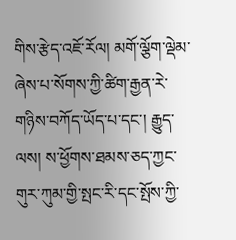གིས་རྩེད་འཇོ་རོལ། མགོ་ལྕོག་ལྡེམ་ཞེས་པ་སོགས་ཀྱི་ཚིག་རྒྱན་རེ་གཉིས་བཀོད་ཡོད་པ་དང་། རྒྱུད་ལས། ས་ཕྱོགས་ཐམས་ཅད་ཀྱང་གུར་ཀུམ་གྱི་སྤང་རི་དང་སྤོས་ཀྱི་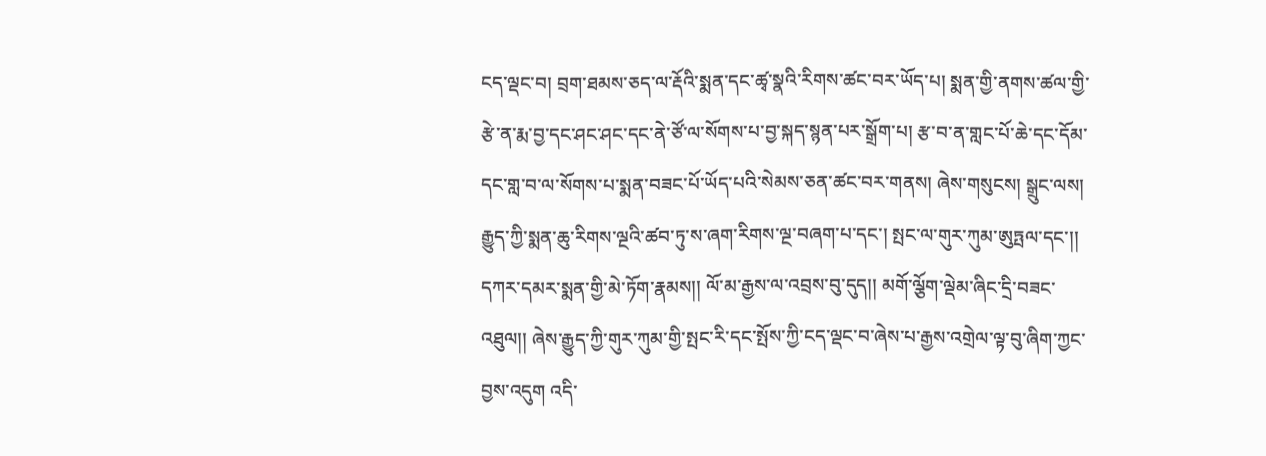ངད་ལྡང་བ། བྲག་ཐམས་ཅད་ལ་རྡོའི་སྨན་དང་ཚྭ་སྣའི་རིགས་ཚང་བར་ཡོད་པ། སྨན་གྱི་ནགས་ཚལ་གྱི་རྩེ་ན་རྨ་བྱ་དང་ཤང་ཤང་དང་ནེ་ཙོ་ལ་སོགས་པ་བྱ་སྐད་སྙན་པར་སྒྲོག་པ། རྩ་བ་ན་གླང་པོ་ཆེ་དང་དོམ་དང་གླ་བ་ལ་སོགས་པ་སྨན་བཟང་པོ་ཡོད་པའི་སེམས་ཅན་ཚང་བར་གནས། ཞེས་གསུངས། སྒྲུང་ལས། རྒྱུད་ཀྱི་སྨན་ཆུ་རིགས་ལྔའི་ཚབ་ཏུ་ས་ཞག་རིགས་ལྔ་བཞག་པ་དང་། སྤང་ལ་གུར་ཀུམ་ཨུཏྤལ་དང་།། དཀར་དམར་སྨན་གྱི་མེ་ཏོག་རྣམས།། ལོ་མ་རྒྱས་ལ་འབྲས་བུ་དུད།། མགོ་ལྕོག་ལྡེམ་ཞིང་དྲི་བཟང་འཐུལ།། ཞེས་རྒྱུད་ཀྱི་གུར་ཀུམ་གྱི་སྤང་རི་དང་སྤོས་ཀྱི་ངད་ལྡང་བ་ཞེས་པ་རྒྱས་འགྲེལ་ལྟ་བུ་ཞིག་ཀྱང་བྱས་འདུག འདི་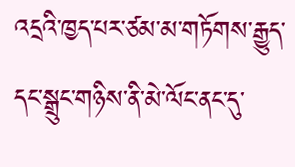འདྲའི་ཁྱད་པར་ཙམ་མ་གཏོགས་རྒྱུད་དང་སྒྲུང་གཉིས་ནི་མེ་ལོང་ནང་དུ་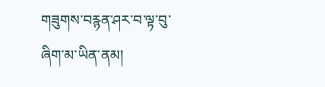གཟུགས་བརྙན་ཤར་བ་ལྟ་བུ་ཞིག་མ་ཡིན་ནམ།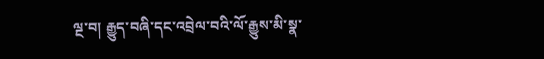ལྔ་བ། རྒྱུད་བཞི་དང་འབྲེལ་བའི་ལོ་རྒྱུས་མི་སྣ་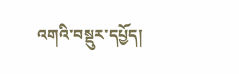འགའི་བསྡུར་དཔྱོད།